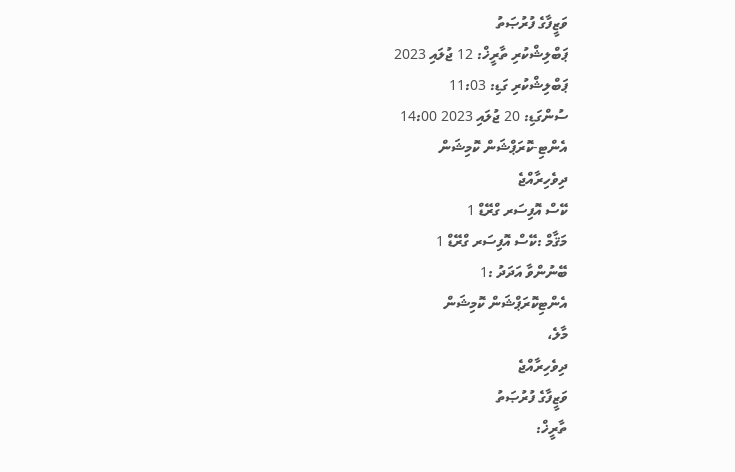ވަޒީފާގެ ފުރުޞަތު
ޕަބްލިޝްކުރި ތާރީޚް: 12 ޖުލައި 2023
ޕަބްލިޝްކުރި ގަޑި: 11:03
ސުންގަޑި: 20 ޖުލައި 2023 14:00
އެންޓި-ކޮރަޕްޝަން ކޮމިޝަން
ދިވެހިރާއްޖެ
ކޭސް އޮފިސަރ ގްރޭޑް 1
މަޤާމް :ކޭސް އޮފިސަރ ގްރޭޑް 1
ބޭނުންވާ އަދަދު :1
އެންޓިކޮރަޕްޝަން ކޮމިޝަން
މާލެ،
ދިވެހިރާއްޖެ
ވަޒީފާގެ ފުރުޞަތު
ތާރީޚް: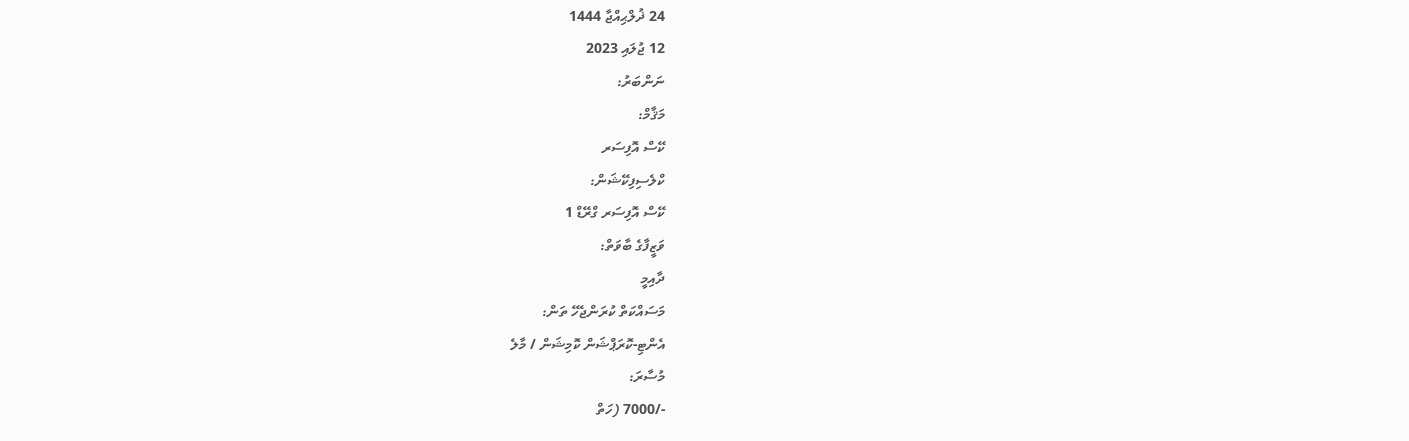24 ޛުލްޙިއްޖާ 1444
12 ޖުލައި 2023
ނަންބަރު:
މަޤާމް:
ކޭސް އޮފިސަރ
ކްލެސިފިކޭޝަން:
ކޭސް އޮފިސަރ ގްރޭޑް 1
ވަޒީފާގެ ބާވަތް:
ދާއިމީ
މަސައްކަތް ކުރަންޖެހޭ ތަން:
އެންޓި-ކޮރަޕްޝަން ކޮމިޝަން / މާލެ
މުސާރަ:
-/7000 (ހަތް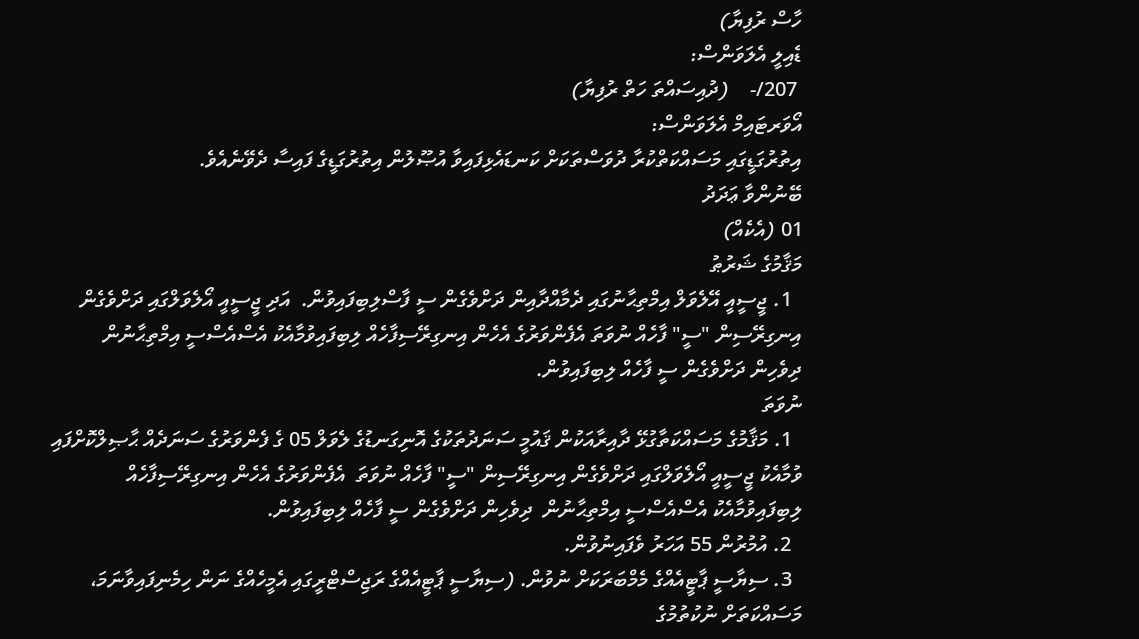ހާސް ރުފިޔާ)
ޑެއިލީ އެލަވަންސް:
 207/-    (ދުއިސައްތަ ހަތް ރުފިޔާ)
އޯވަރޓައިމް އެލަވަންސް:
އިތުރުގަޑީގައި މަސައްކަތްކުރާ ދުވަސްތަކަށް ކަނޑައެޅިފައިވާ އުޞޫލުން އިތުރުގަޑީގެ ފައިސާ ދެވޭނެއެވެ.
ބޭނުންވާ ޢަދަދު
01 (އެކެއް)
މަޤާމުގެ ޝަރުޠު
  1. ޖީސީއީ އޭލެވަލް އިމްތިޙާނުގައި ދެމާއްދާއިން ދަށްވެގެން ސީ ފާސްލިބިފައިވުން.  އަދި ޖީސީއީ އޯލެވަލްގައި ދަށްވެގެން އިނގިރޭސިން "ސީ" ފާހެއް ނުވަތަ އެފެންވަރުގެ އެހެން އިނގިރޭސިފާހެއް ލިބިފައިވުމާއެކު އެސްއެސްސީ އިމްތިޙާނުން  ދިވެހިން ދަށްވެގެން ސީ ފާހެއް ލިބިފައިވުން.
ނުވަތަ
  1. މަޤާމުގެ މަސައްކަތާގުޅޭ ދާއިރާއަކުން ޤައުމީ ސަނަދުތަކުގެ އޮނިގަނޑުގެ ލެވަލް 05 ގެ ފެންވަރުގެ ސަނަދެއް ޙާޞިލްކޮށްފައި ވުމާއެކު ޖީސީއީ އޯލެވަލްގައި ދަށްވެގެން އިނގިރޭސިން "ސީ" ފާހެއް ނުވަތަ  އެފެންވަރުގެ އެހެން އިނގިރޭސިފާހެއް ލިބިފައިވުމާއެކު އެސްއެސްސީ އިމްތިޙާނުން  ދިވެހިން ދަށްވެގެން ސީ ފާހެއް ލިބިފައިވުން.
  2. އުމުރުން 55 އަހަރު ވެފައިނުވުން.
  3. ސިޔާސީ ޕާޓީއެއްގެ މެމްބަރަކަށް ނުވުން. (ސިޔާސީ ޕާޓީއެއްގެ ރަޖިސްޓްރީގައި އެމީހެއްގެ ނަން ހިމެނިފައިވާނަމަ، މަސައްކަތަށް ނުކުތުމުގެ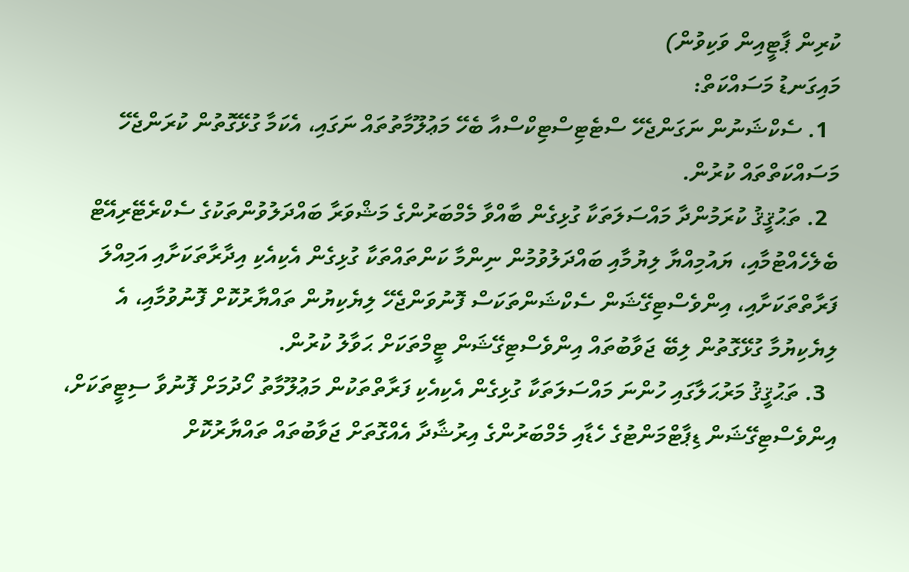ކުރިން ޕާޓީއިން ވަކިވުން)
މައިގަނޑު މަސައްކަތް:
  1. ސެކްޝަނުން ނަގަންޖެހޭ ސްޓެޓިސްޓިކްސްއާ ބެހޭ މަޢުލޫމާތުތައް ނަގައި، އެކަމާ ގުޅޭގޮތުން ކުރަންޖެހޭ މަސައްކަތްތައް ކުރުން.
  2. ތަޙުޤީޤު ކުރަމުންދާ މައްސަލަތަކާ ގުޅިގެން ބާއްވާ މެމްބަރުންގެ މަޝްވަރާ ބައްދަލުވުންތަކުގެ ސެކްރެޓޭރިއޭޓް ބެލެހެއްޓުމާއި، ޔައުމިއްޔާ ލިޔުމާއި ބައްދަލުވުމުން ނިންމާ ކަންތައްތަކާ ގުޅިގެން އެކިއެކި އިދާރާތަކަށާއި އަމިއްލަ ފަރާތްތަކަށާއި، އިންވެސްޓިގޭޝަން ސެކްޝަންތަކަސް ފޮނުވަންޖެހޭ ލިޔެކިޔުން ތައްޔާރުކޮށް ފޮނުވުމާއި، އެ ލިޔެކިޔުމާ ގުޅޭގޮތުން ލިބޭ ޖަވާބުތައް އިންވެސްޓިގޭޝަން ޓީމްތަކަށް ޙަވާލު ކުރުން.
  3. ތަޙުޤީޤު މަރުޙަލާގައި ހުންނަ މައްސަލަތަކާ ގުޅިގެން އެކިއެކި ފަރާތްތަކުން މަޢުލޫމާތު ހޯދުމަށް ފޮނުވާ ސިޓީތަކަށް، އިންވެސްޓިގޭޝަން ޑިޕާޓްމަންޓުގެ ހެޑާއި މެމްބަރުންގެ އިރުޝާދާ އެއްގޮތަށް ޖަވާބުތައް ތައްޔާރުކޮށް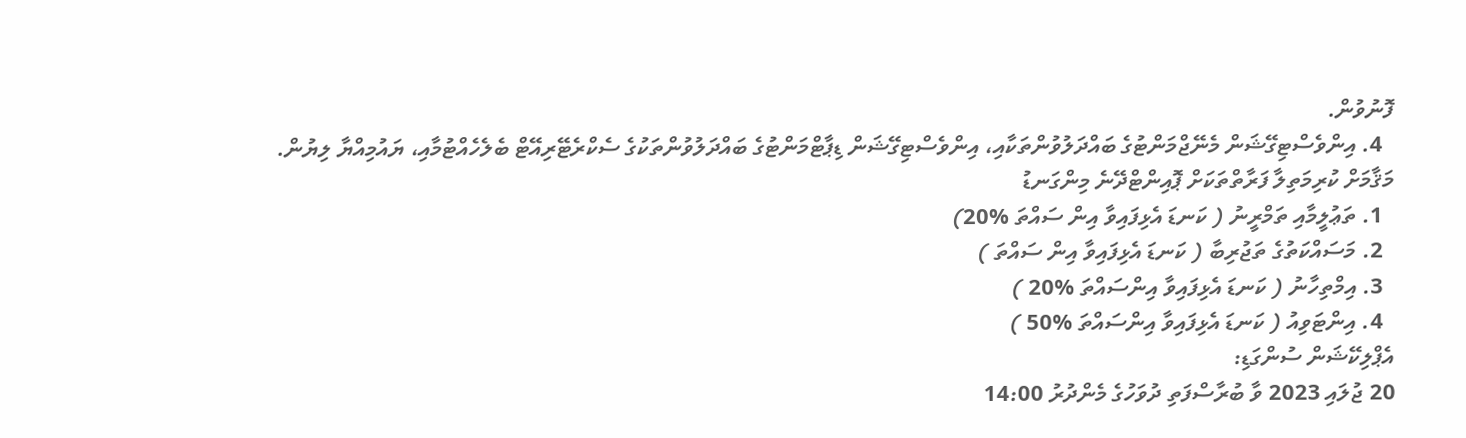ފޮނުވުން.
  4. އިންވެސްޓިގޭޝަން މެނޭޖްމަންޓުގެ ބައްދަލުވުންތަކާއި، އިންވެސްޓިގޭޝަން ޑިޕާޓްމަންޓުގެ ބައްދަލުވުންތަކުގެ ސެކްރެޓޭރިއޭޓް ބެލެހެއްޓުމާއި، ޔައުމިއްޔާ ލިޔުން.
މަޤާމަށް ކުރިމަތިލާ ފަރާތްތަކަށް ޕޮއިންޓްދޭނެ މިންގަނޑު
  1. ތަޢުލީމާއި ތަމްރީނު ( ކަނޑަ އެޅިފައިވާ އިން ސައްތަ %20)
  2. މަސައްކަތުގެ ތަޖުރިބާ ( ކަނޑަ އެޅިފައިވާ އިން ސައްތަ )
  3. އިމްތިހާނު ( ކަނޑަ އެޅިފައިވާ އިންސައްތަ %20 )
  4. އިންޓަވިއު ( ކަނޑަ އެޅިފައިވާ އިންސައްތަ %50 )
އެޕްލިކޭޝަން ސުންގަޑި:
20 ޖުލައި 2023 ވާ ބުރާސްފަތި ދުވަހުގެ މެންދުރު 14:00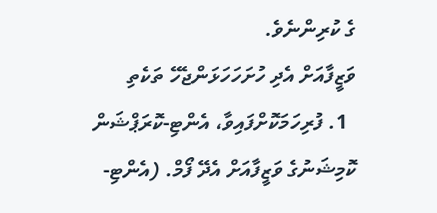ގެ ކުރިންނެވެ.
ވަޒީފާއަށް އެދި ހުށަހަހަޅަންޖެހޭ ތަކެތި
  1. ފުރިހަމަކޮށްފައިވާ، އެންޓި-ކޮރަޕްޝަން ކޮމިޝަނުގެ ވަޒީފާއަށް އެދޭ ފޯމް. (އެންޓި-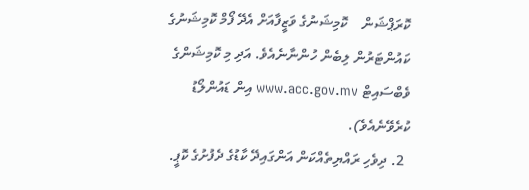ކޮރަޕްޝަން    ކޮމިޝަނުގެ ވަޒީފާއަށް އެދޭ ފޯމް ކޮމިޝަނުގެ ކައުންޓަރުން ލިބެން ހުންނާނެއެވެ. އަދި މި ކޮމިޝަންގެ ވެބްސައިޓް www.acc.gov.mv އިން ޑައުންލޯޑު ކުރެވޭނެއެވެ).
  2. ދިވެހި ރައްޔިތެއްކަން އަންގައިދޭ ކާޑުގެ ދެފުށުގެ ކޮޕީ.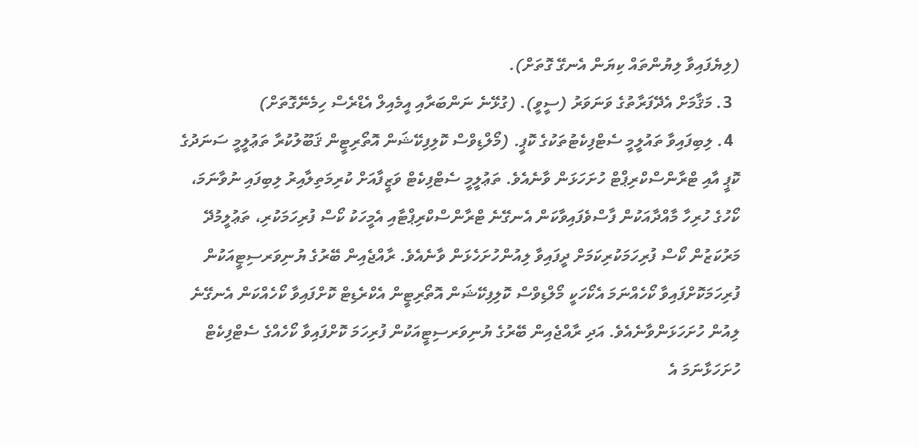(ލިޔެފައިވާ ލިޔުންތައް ކިޔަން އެނގޭ ގޮތަށް).
  3. މަޤާމަށް އެދޭފަރާތުގެ ވަނަވަރު (ސީވީ). (ގުޅޭނެ ނަންބަރާއި އީމެއިލް އެޑްރެސް ހިމެނޭގޮތަށް)
  4. ލިބިފައިވާ ތައުލީމީ ސެޓްފިކެޓުތަކުގެ ކޮޕީ. (މޯލްޑިވްސް ކޮލިފިކޭޝަން އޮތޯރިޓީން ޤަބޫލުކުރާ ތަޢުލީމީ ސަނަދުގެ ކޮޕީ އާއި ޓްރާންސްކްރިޕްޓް ހުށަހަޅަން ވާނެއެވެ. ތަޢުލީމީ ސެޓްފިކެޓް ވަޒީފާއަށް ކުރިމަތިލާއިރު ލިބިފައި ނުވާނަމަ، ކޯހުގެ ހުރިހާ މާއްދާއަކުން ފާސްވެފައިވާކަން އެނގޭނެ ޓްރާންސްކްރިޕްޓާއި އެމީހަކު ކޯސް ފުރިހަމަކުރި، ތަޢުލީމުދޭ މަރުކަޒުން ކޯސް ފުރިހަމަކުރިކަމަށް ދީފައިވާ ލިއުންހުށަހެޅަން ވާނެއެވެ. ރާއްޖެއިން ބޭރުގެ ޔުނިވަރސިޓީއަކުން ފުރިހަމަކޮށްފައިވާ ކޯހެއްނަމަ އެކޯހަކީ މޯލްޑިވްސް ކޮލިފިކޭޝަން އޮތޯރިޓީން އެކްރެޑިޓް ކޮށްފައިވާ ކޯހެއްކަން އެނގޭނެ ލިއުން ހުށަހަޅަންވާނެއެވެ. އަދި ރާއްޖެއިން ބޭރުގެ ޔުނިވަރސިޓީއަކުން ފުރިހަމަ ކޮށްފައިވާ ކޯހެއްގެ ސެޓްފިކެޓް ހުށަހަޅާނަމަ އެ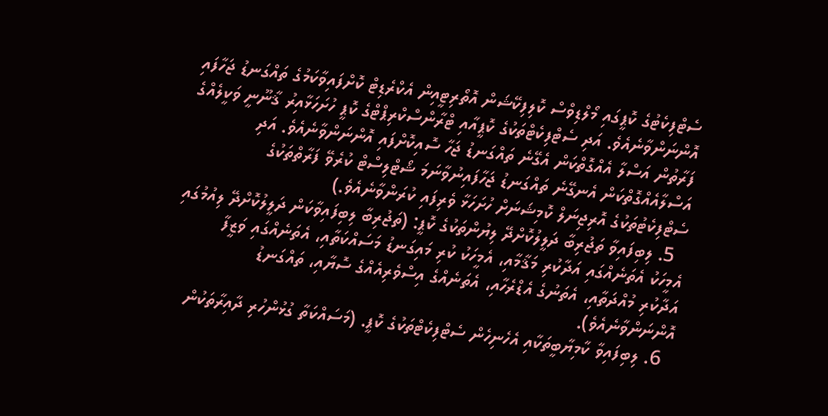ސެޓްފިކެޓުގެ ކޮޕީގައި މޯލްޑިވްސް ކޮލިފިކޭޝަން އޮތޯރިޓީއިން އެކްރެޑިޓް ކޮށްފައިވާކަމުގެ ތައްގަނޑު ޖަހާފައި އޮންނަންވާނެއެވެ. އަދި ސެޓްފިކެޓްތަކުގެ ކޮޕީއާއި ޓްރާންސްކްރިޕްޓްގެ ކޮޕީ ހުށަހަޅާއިރު ޤާނޫނީ ވަކީލެއްގެ ފަރާތުން އަސްލާ އެއްގޮތްކަން އެގޭނެ ތައްގަނޑު ޖަހާ ސޮއިކޮށްފައި އޮންނަންވާނެއެވެ. އަދި އަސްލާއެއްގޮތްކަން އެނގޭނެ ތައްގަނޑު ޖަހާފައިނުވާނަމަ ޝޯޓްލިސްޓް ކުރެވޭ ފަރާތްތަކުގެ ސެޓްފިކެޓުތަކުގެ އޮރިޖިނަލް ކޮމިޝަނަށް ހުށަހަޅާ ވެރިފައި ކުރަންވާނެއެވެ.)
  5. ލިބިފައިވާ ތަޖުރިބާ ދަލީލުކޮށްދޭ ލިޔުންތަކުގެ ކޮޕީ: (ތަޖުރިބާ ލިބިފައިވާކަން ދަލީލުކޮށްދޭ ލިއުމުގައި އެމީހަކު އެތަނެއްގައި އަދާކުރި މަޤާމާއި، އެމީހަކު ކުރި މައިގަނޑު މަސައްކަތާއި، އެތަނެއްގައި ވަޒީފާ އަދާކުރި މުއްދަތާއި، އެތަނުގެ އެޑްރެހާއި، އެތަނެއްގެ އިސްވެރިއެއްގެ ސޮޔާއި، ތައްގަނޑު އޮންނަންވާނެއެވެ).
  6. ލިބިފައިވާ ކާމިޔާބީތަކާއި އެހެނިހެން ސެޓްފިކެޓްތަކުގެ ކޮޕީ. (މަސައްކަތާ ގުޅުންހުރި ދާއިރާތަކުން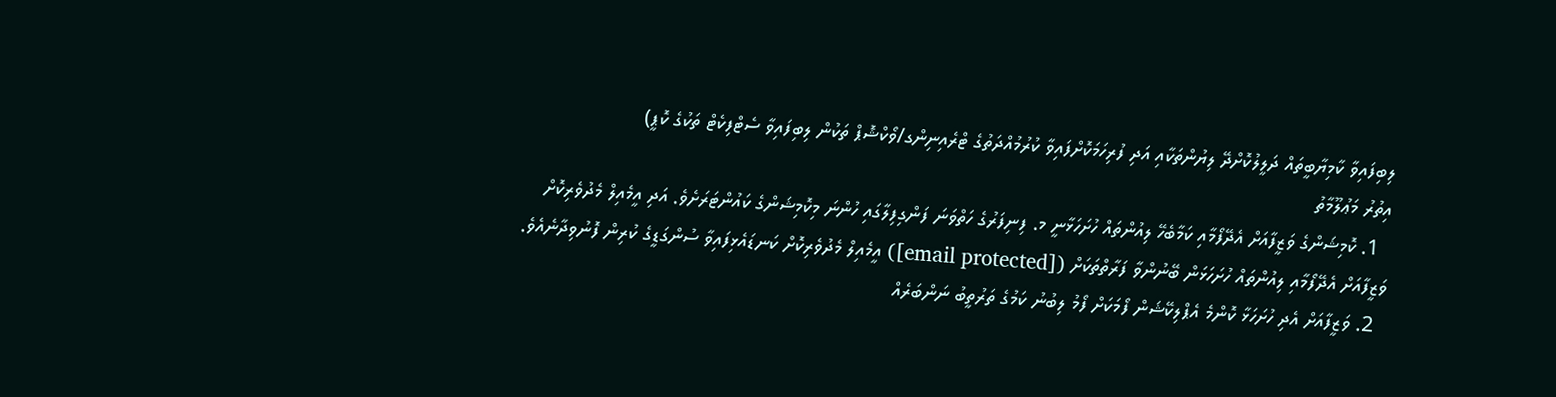ލިބިފައިވާ ކާމިޔާބީތައް ދަލީލުކޮށްދޭ ލިޔުންތަކާއި އަދި ފުރިހަމަކޮށްފައިވާ ކުރުމުއްދަތުގެ ޓްރެއިނިންގ/ވޯކްޝޮޕް ތަކުން ލިބިފައިވާ ސެޓްފިކެޓް ތަކުގެ ކޮޕީ)
އިތުރު މަޢުލޫމާތު
  1. ކޮމިޝަންގެ ވަޒީފާއަށް އެދޭފޯމާއި ކަމާބެހޭ ލިއުންތައް ހުށަހަޅާނީ މ. ފިނިފަރުގެ ހަތްވަނަ ފަންގިފިލާގައި ހުންނަ މިކޮމިޝަންގެ ކައުންޓަރަށެވެ. އަދި އީމެއިލް މެދުވެރިކޮށް ވަޒީފާއަށް އެދޭފޯމާއި ލިއުންތައް ހުށަހަޅަން ބޭނުންވާ ފަރާތްތަކަށް ([email protected]) އީމެއިލް މެދުވެރިކޮށް ކަނޑައެޅިފައިވާ ސުންގަޑީގެ ކުރިން ފޮނުވިދާނެއެވެ.
  2. ވަޒީފާއަށް އެދި ހުށަހަޅާ ކޮންމެ އެޕްލިކޭޝަން ފޯމަކަށް ފޯމު ލިބުނު ކަމުގެ ތަރުތީބު ނަންބަރެއް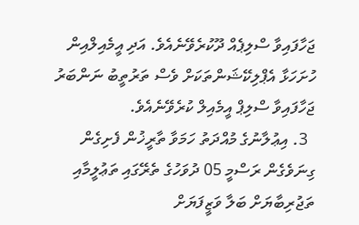ޖަހާފައިވާ ސްލިޕެއް ދޫކުރެވޭނެއެވެ. އަދި އީމެއިލްއިން ހުށަހަޅާ އެޕްލިކޭޝަންތަކަށް ވެސް ތަރުތީބު ނަންބަރު ޖަހާފައިވާ ސްލިޕް އީމެއިލް ކުރެވޭނެއެވެ.
  3. އިޢުލާނުގެ މުއްދަތު ހަމަވާ ތާރީޚުން ފެށިގެން ގިނަވެގެން ރަސްމީ 05 ދުވަހުގެ ތެރޭގައި ތަޢުލީމާއި ތަޖުރިބާޔަށް ބަލާ ވަޒީފަޔަށް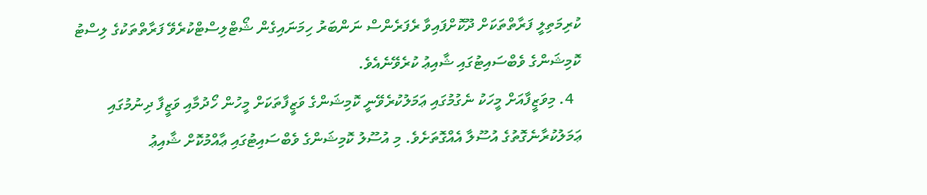ކުރިމަތިލީ ފަރާތްތަކަށް ދޫކޮށްފައިވާ ރެފަރެންސް ނަންބަރު ހިމަނައިގެން ޝޯޓްލިސްޓްކުރެވޭ ފަރާތްތަކުގެ ލިސްޓު ކޮމިޝަންގެ ވެބްސައިޓުގައި ޝާއިޢު ކުރެވޭނެއެވެ.
  4. މިވަޒީފާއަށް މީހަކު ނެގުމުގައި ޢަމަލުކުރެވޭނީ ކޮމިޝަންގެ ވަޒީފާތަކަށް މީހުން ހޯދުމާއި ވަޒީފާ ދިނުމުގައި ޢަމަލުކުރާނެގޮތުގެ އުސޫލާ އެއްގޮތަށެވެ. މި އުސޫލު ކޮމިޝަންގެ ވެބްސައިޓުގައި ޢާއްމުކޮށް ޝާއިޢު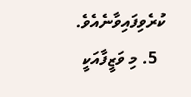ކުރެވިފައިވާނެއެވެ.
  5. މި ވަޒީފާއަކީ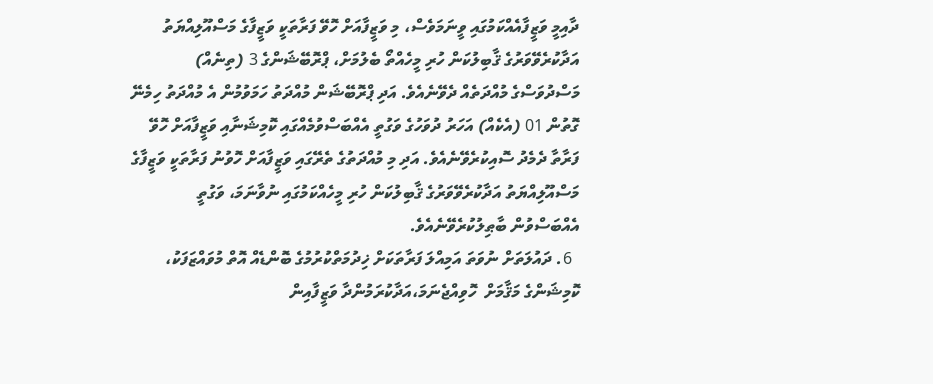ދާއިމީ ވަޒީފާއެއްކަމުގައި ވީނަމަވެސް، މި ވަޒީފާއަށް ހޮވޭ ފަރާތަކީ ވަޒީފާގެ މަސްއޫލިއްޔަތު އަދާކުރެވޭވަރުގެ ޤާބިލުކަން ހުރި މީހެއްތޯ ބެލުމަށް، ޕްރޮބޭޝަންގެ 3 (ތިނެއް) މަސްދުވަސްގެ މުއްދަތެއް ދެވޭނެއެވެ. އަދި ޕްރޮބޭޝަން މުއްދަތު ހަމަވުމުން އެ މުއްދަތު ހިމެނޭ ގޮތުން 01 (އެކެއް) އަހަރު ދުވަހުގެ ވަގުތީ އެއްބަސްވުމެއްގައި ކޮމިޝަނާއި ވަޒީފާއަށް ހޮވޭ ފަރާތާ ދެމެދު ސޮއިކުރެވޭނެއެވެ. އަދި މި މުއްދަތުގެ ތެރޭގައި ވަޒީފާއަށް ހޮވުނު ފަރާތަކީ ވަޒީފާގެ މަސްއޫލިއްޔަތު އަދާކުރެވޭވަރުގެ ޤާބިލުކަން ހުރި މީހެއްކަމުގައި ނުވާނަމަ، ވަގުތީ އެއްބަސްވުން ބާޠިލުކުރެވޭނެއެވެ.
  6. ދައުލަތަށް ނުވަތަ އަމިއްލަ ފަރާތަކަށް ޚިދުމަތްކުރުމުގެ ބޮންޑެއް އޮތް މުވައްޒަފަކު، ކޮމިޝަންގެ މަޤާމަށް  ހޮވިއްޖެނަމަ،އަދާކުރަމުންދާ ވަޒީފާއިން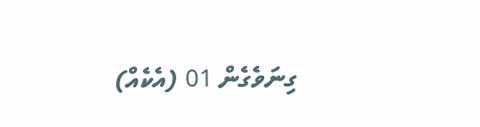ގިނަވެގެން 01 (އެކެއް)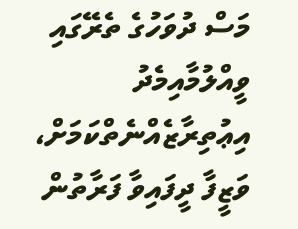މަސް ދުވަހުގެ ތެރޭގައި ވީއްލުމާއިމެދު އިޢުތިރާޒެއްނެތްކަމަށް، ވަޒީފާ ދީފައިވާ ފަރާތުން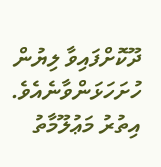ދޫކޮށްފައިވާ ލިޔުން ހުށަހަޅަންވާނެއެވެ.
އިތުރު މަޢުލޫމާތު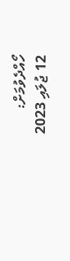ހޯއްދެވުމަށް:
12 ޖުލައި 2023